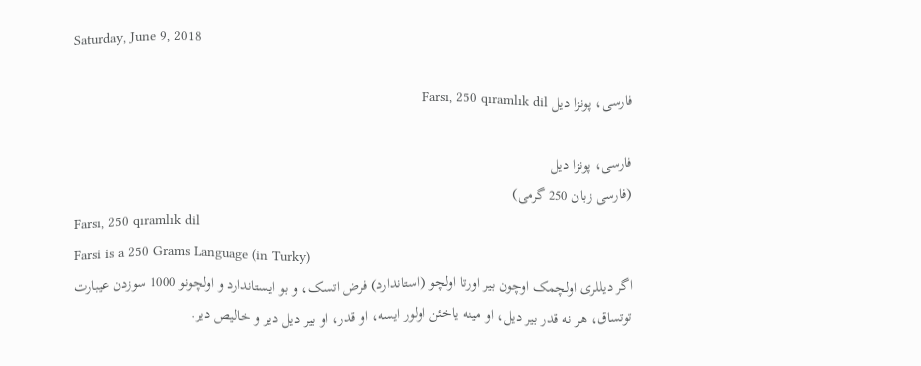Saturday, June 9, 2018

فارسی، پونزا دیل Farsı, 250 qıramlık dil

فارسی، پونزا دیل
(فارسی زبان 250 گرمی)
Farsı, 250 qıramlık dil
Farsi is a 250 Grams Language (in Turky)
اگر دیللری اولچمک اوچون بیر اورتا اولچو (استاندارد) فرض اتسک، و بو ایستاندارد و اولچونو 1000 سوزدن عیبارت توتساق، هر نه قدر بیر دیل، او مینه یاخئن اولور ایسه، او قدر، او بیر دیل دیر و خالیص دیر.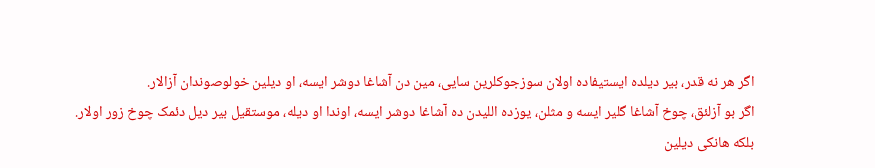اگر هر نه قدر، بیر دیلده ایستیفاده اولان سوزجوکلرین سایی، مین دن آشاغا دوشر ایسه، او دیلین خولوصوندان آزالار.
اگر بو آزلئق، چوخ آشاغا گلیر ایسه و مثلن، یوزده اللیدن ده آشاغا دوشر ایسه، اوندا او دیله، موستقیل بیر دیل دئمک چوخ زور اولار.
بلکه هانکی دیلین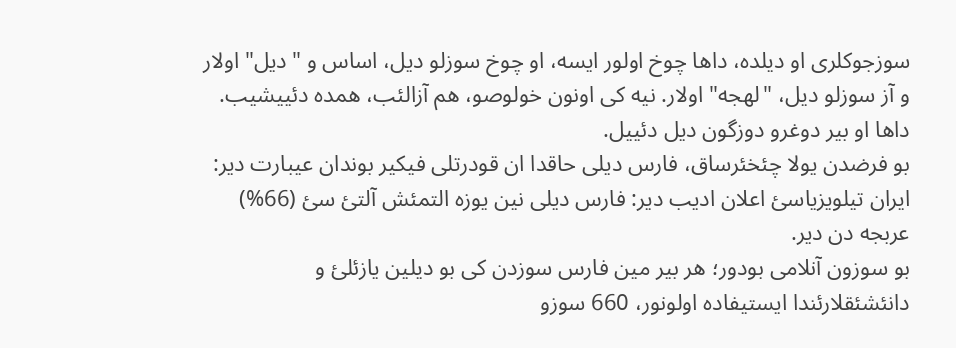سوزجوکلری او دیلده، داها چوخ اولور ایسه، او چوخ سوزلو دیل، اساس و "دیل" اولار و آز سوزلو دیل، "لهجه" اولار. نیه کی اونون خولوصو، هم آزالئب، همده دئییشیب. داها او بیر دوغرو دوزگون دیل دئییل.
بو فرضدن یولا چئخئرساق، فارس دیلی حاقدا ان قودرتلی فیکیر بوندان عیبارت دیر:
ایران تیلویزیاسئ اعلان ادیب دیر: فارس دیلی نین یوزه التمئش آلتئ سئ (66%) عربجه دن دیر.
بو سوزون آنلامی بودور؛ هر بیر مین فارس سوزدن کی بو دیلین یازئلئ و دانئشئقلارئندا ایستیفاده اولونور، 660 سوزو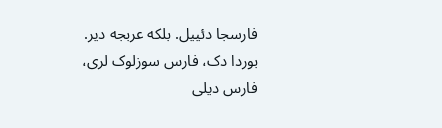فارسجا دئییل. بلکه عربجه دیر.
بوردا دک، فارس سوزلوک لری، فارس دیلی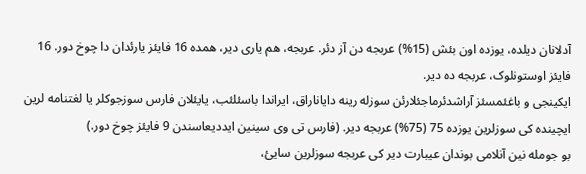آدلانان دیلده، یوزده اون بئش (15%) عربجه دن آز دئر. عربجه، هم یاری دیر، همده 16 فایئز یارئدان دا چوخ دور. 16 فایئز اوستونلوک، عربجه ده دیر.
ایکینجی و باغئمسئز آراشدئرماجئلارئن سوزله رینه دایاناراق، ایراندا باسئلئب، یایئلان فارس سوزجوکلر یا لغتنامه لرین ایچینده کی سوزلرین یوزده 75 (75%) عربجه دیر. (فارس تی وی سینین ایددیعاسندن 9 فایئز چوخ دور.)
بو جومله نین آنلامی بوندان عیبارت دیر کی عربجه سوزلرین سایئ،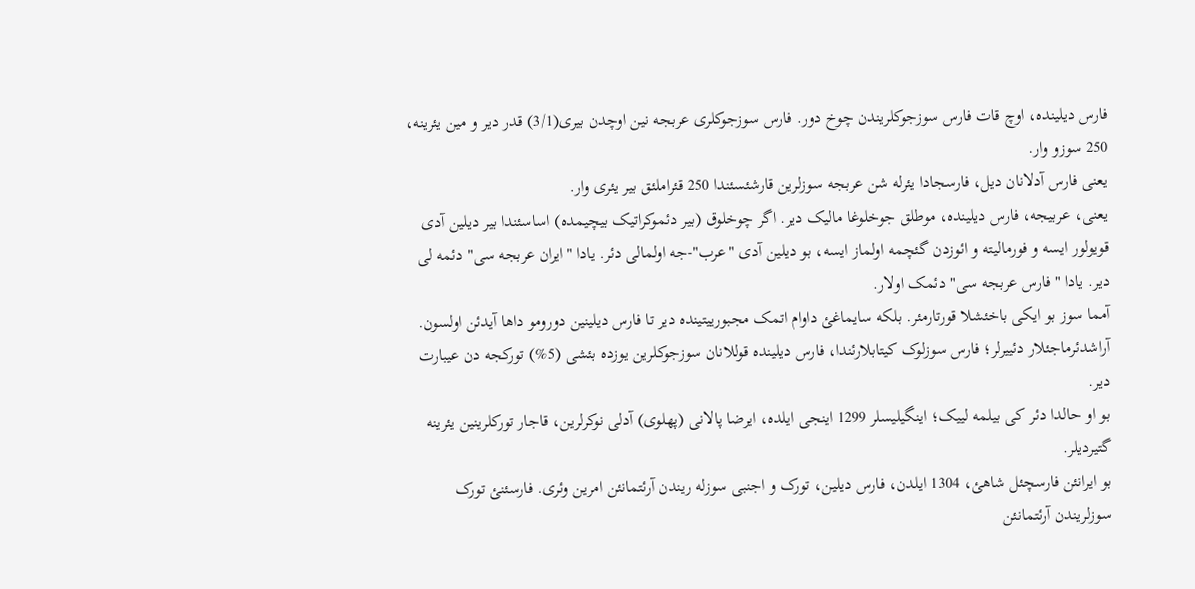فارس دیلینده، اوچ قات فارس سوزجوکلریندن چوخ دور. فارس سوزجوکلری عربجه نین اوچدن بیری(3/1) قدر دیر و مین یئرینه، 250 سوزو وار.
یعنی فارس آدلانان دیل، فارسجادا یئرله شن عربجه سوزلرین قارشئسئندا 250 قئراملئق بیر یئری وار.
یعنی، عربیجه، فارس دیلینده، موطلق جوخلوغا مالیک دیر. اگر چوخلوق (بیر دئموکراتیک بیچیمده) اساسئندا بیر دیلین آدی قویولور ایسه و فورمالیته و ائوزدن گئچمه اولماز ایسه، بو دیلین آدی "عرب"-جه اولمالی دئر. یادا "ایران عربجه سی" دئمه لی دیر. یادا "فارس عربجه سی" دئمک اولار.
آمما سوز بو ایکی باخئشلا قورتارمئر. بلکه سایماغئ داوام اتمک مجبورییتینده دیر تا فارس دیلینین دورومو داها آیدئن اولسون.
آراشدئرماجئلار دئییرلر؛ فارس سوزلوک کیتابلارئندا، فارس دیلینده قوللانان سوزجوکلرین یوزده بئشی (5%) تورکجه دن عیبارت دیر.
بو او حالدا دئر کی بیلمه لییک؛ اینگیلیسلر 1299 اینجی ایلده، ایرضا پالانی (پهلوی) آدلی نوکرلرین، قاجار تورکلرینین یئرینه گتیردیلر.
بو ایرانئن فارسچئل شاهئ، 1304 ایلدن، فارس دیلین، تورک و اجنبی سوزله ریندن آرئتمانئن امرین وئری. فارسئنئ تورک سوزلریندن آرئتمانئن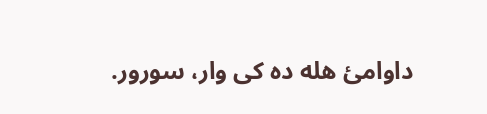داوامئ هله ده کی وار، سورور.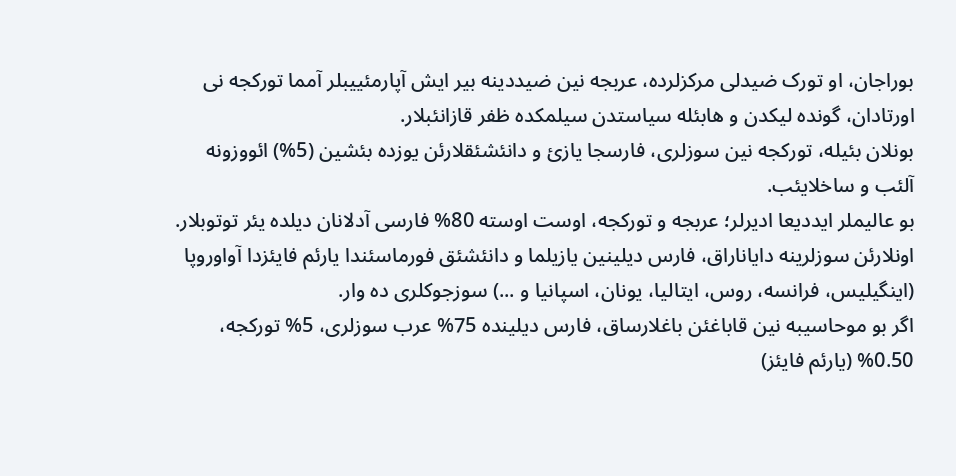بوراجان، او تورک ضیدلی مرکزلرده، عربجه نین ضیددینه بیر ایش آپارمئییبلر آمما تورکجه نی اورتادان، گونده لیکدن و هابئله سیاستدن سیلمکده ظفر قازانئبلار.
بونلان بئیله، تورکجه نین سوزلری، فارسجا یازئ و دانئشئقلارئن یوزده بئشین (5%) ائووزونه آلئب و ساخلایئب.
بو عالیملر ایددیعا ادیرلر؛ عربجه و تورکجه، اوست اوسته 80% فارسی آدلانان دیلده یئر توتوبلار.
اونلارئن سوزلرینه دایاناراق، فارس دیلینین یازیلما و دانئشئق فورماسئندا یارئم فایئزدا آواوروپا (اینگیلیس، فرانسه، روس، ایتالیا، یونان، اسپانیا و ...) سوزجوکلری ده وار.
اگر بو موحاسیبه نین قاباغئن باغلارساق، فارس دیلینده 75% عرب سوزلری، 5% تورکجه، 0.50% (یارئم فایئز)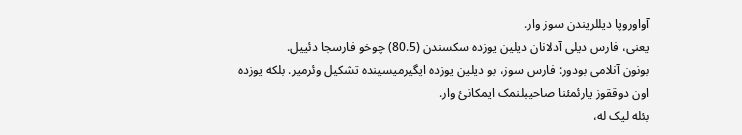آواوروپا دیللریندن سوز وار.
یعنی، فارس دیلی آدلانان دیلین یوزده سکسندن (80.5) چوخو فارسجا دئییل.
بونون آنلامی بودور: فارس سوز، بو دیلین یوزده ایگیرمیسینده تشکیل وئرمیر. بلکه یوزده اون دوققوز یارئمئنا صاحیبلنمک ایمکانئ وار.
بئله لیک له،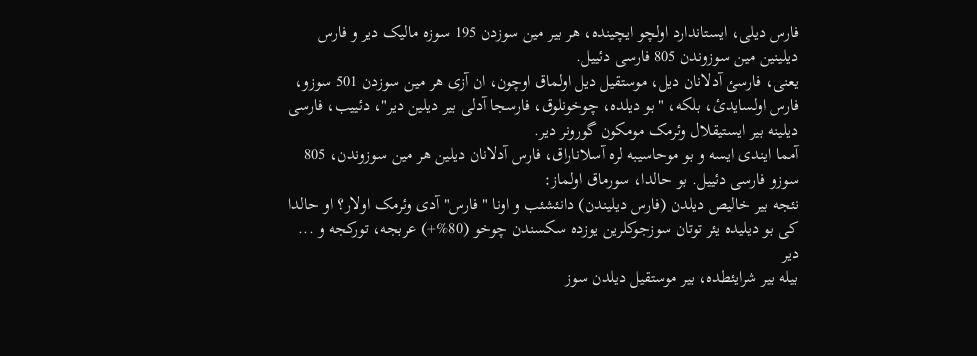فارس دیلی، ایستاندارد اولچو ایچینده، هر بیر مین سوزدن 195 سوزه مالیک دیر و فارس دیلینین مین سوزوندن 805 فارسی دئییل.
یعنی، فارسئ آدلانان دیل، موستقیل دیل اولماق اوچون، ان آزی هر مین سوزدن 501 سوزو، فارس اولسایدئ، بلکه، "بو دیلده، چوخونلوق، فارسجا آدلی بیر دیلین دیر"، دئییب، فارسی دیلینه بیر ایستیقلال وئرمک مومکون گورونر دیر.
آمما ایندی ایسه و بو موحاسیبه لره آسلاناراق، فارس آدلانان دیلین هر مین سوزوندن، 805 سوزو فارسی دئییل. بو حالدا، سورماق اولماز:
نئجه بیر خالیص دیلدن (فارس دیلیندن) دانئشئب و اونا "فارس" آدی وئرمک اولار؟ او حالدا کی بو دیلیده یئر توتان سوزجوکلرین یوزده سکسندن چوخو (80%+) عربجه، تورکجه و ... دیر
بیله بیر شرایئطده، بیر موستقیل دیلدن سوز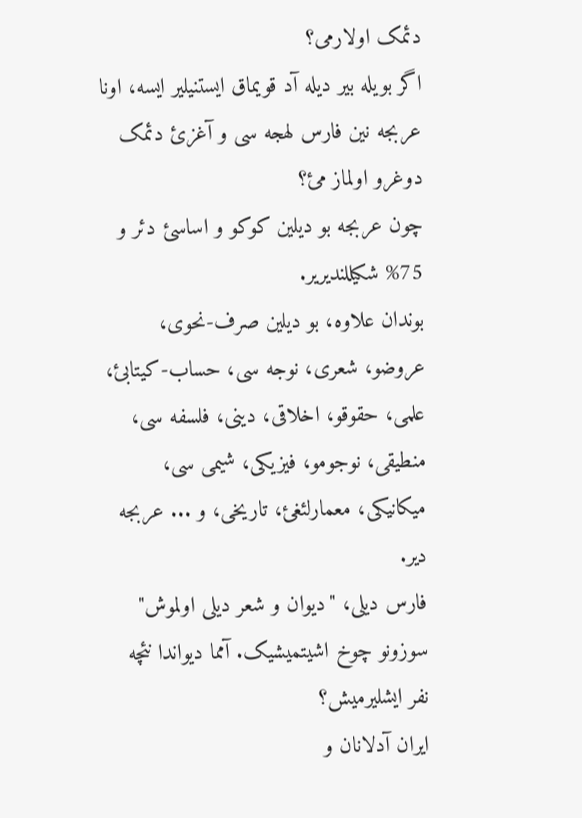دئمک اولارمی؟
اگر بویله بیر دیله آد قویماق ایستنیلیر ایسه، اونا عربجه نین فارس لهجه سی و آغزئ دئمک دوغرو اولماز مئ؟
چون عربجه بو دیلین کوکو و اساسئ دئر و 75% شکیللندیریر.
بوندان علاوه، بو دیلین صرف-نحوی، عروضو، شعری، نوجه سی، حساب-کیتابئ، علمی، حقوقو، اخلاقی، دینی، فلسفه سی، منطیقی، نوجومو، فیزیکی، شیمی سی، میکانیکی، معمارلئغئ، تاریخی، و ... عربجه دیر.
فارس دیلی، "دیوان و شعر دیلی اولموش" سوزونو چوخ اشیتمیشیک. آمما دیواندا نئچه نفر ایشلیرمیش؟
ایران آدلانان و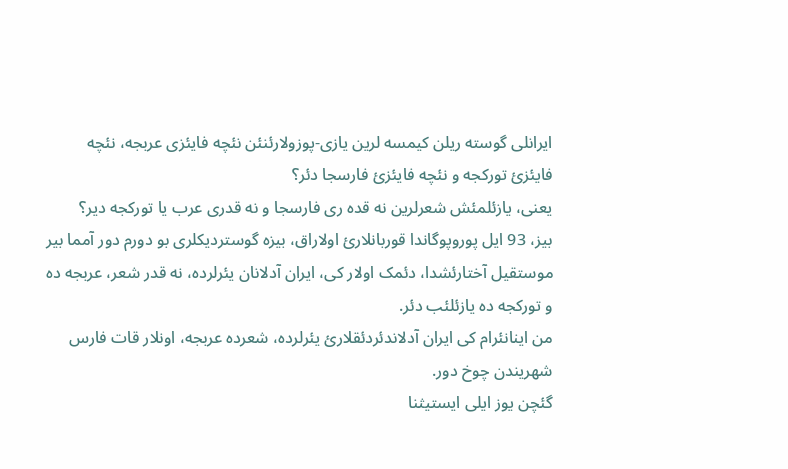ایرانلی گوسته ریلن کیمسه لرین یازی-پوزولارئنئن نئچه فایئزی عربجه، نئچه فایئزئ تورکجه و نئچه فایئزئ فارسجا دئر؟
یعنی، یازئلمئش شعرلرین نه قده ری فارسجا و نه قدری عرب یا تورکجه دیر؟
بیز، 93 ایل پوروپوگاندا قوربانلارئ اولاراق، بیزه گوستردیکلری بو دورم دور آمما بیر موستقیل آختارئشدا، دئمک اولار کی، ایران آدلانان یئرلرده، نه قدر شعر، عربجه ده و تورکجه ده یازئلئب دئر.
من اینانئرام کی ایران آدلاندئردئقلارئ یئرلرده، شعرده عربجه، اونلار قات فارس شهریندن چوخ دور.
گئچن یوز ایلی ایستیثنا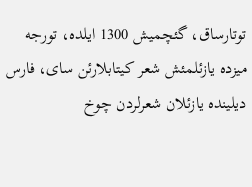توتارساق، گئچمیش 1300 ایلده، تورجه میزده یازئلمئش شعر کیتابلارئن سای، فارس دیلینده یازئلان شعرلردن چوخ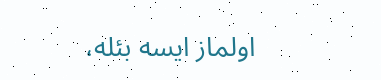اولماز ایسه بئله،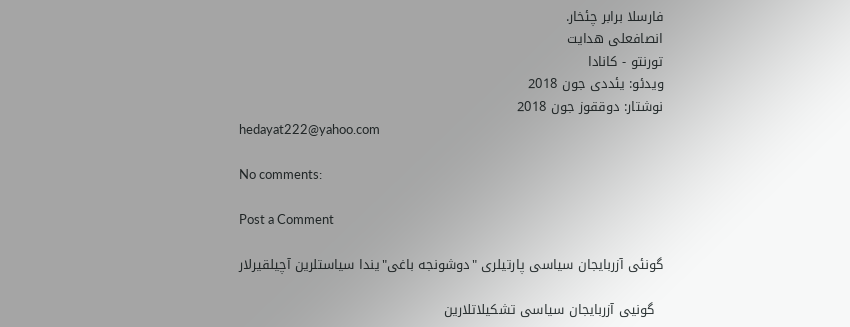فارسلا برابر چئخار.
انصافعلی هدایت
تورنتو - کانادا
ویدئو: یئددی جون 2018
نوشتار: دوققوز جون 2018
hedayat222@yahoo.com

No comments:

Post a Comment

گونئی آزربایجان سیاسی پارتیلری "دوشونجه باغی"یندا سیاستلرین آچیلقیرلار

  گونیی آزربایجان سیاسی تشکیلاتلارین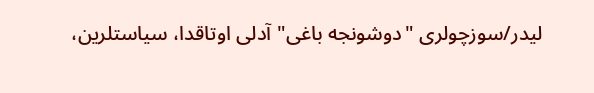لیدر/سوزچولری "دوشونجه باغی" آدلی اوتاقدا، سیاستلرین،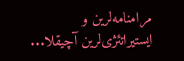مرامنامه‌لرین و ایستیراتئژی‌لرین آچیقلا...